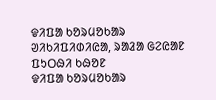ᱫᱤᱯᱟ ᱠᱚᱨᱢᱚᱠᱟᱨ
ᱣᱤᱠᱤᱯᱤᱰᱤᱭᱟ, ᱨᱟᱲᱟ ᱜᱮᱭᱟᱱ ᱯᱩᱛᱷᱤ ᱠᱷᱚᱱ
ᱫᱤᱯᱟ ᱠᱚᱨᱢᱚᱠᱟᱨ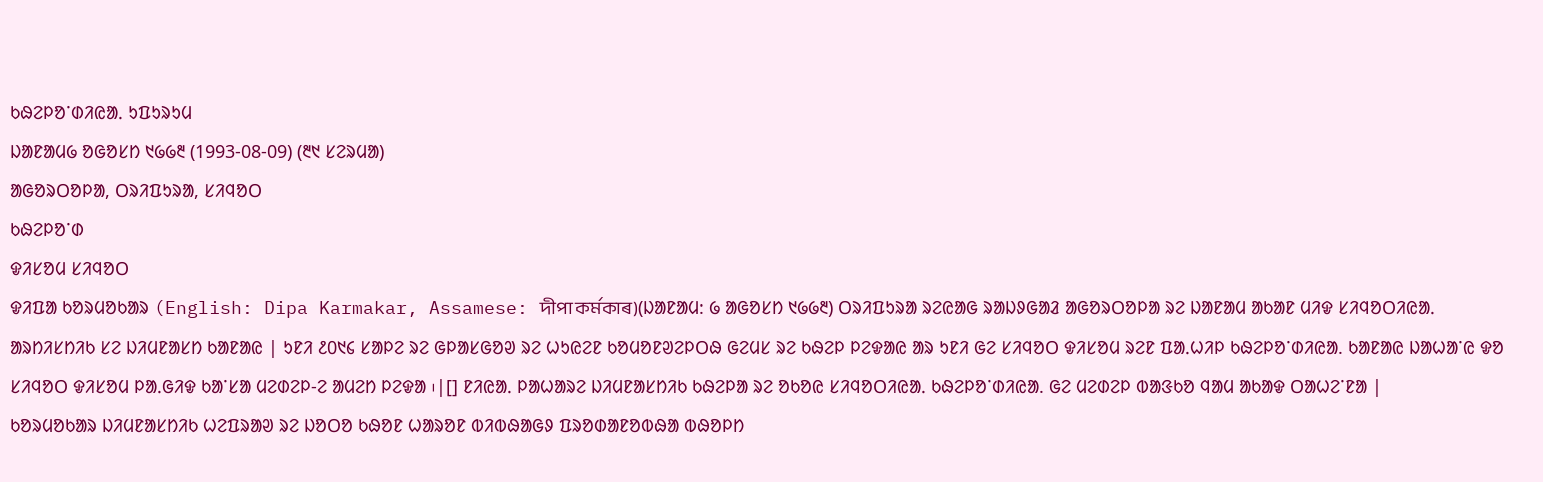ᱠᱷᱮᱞᱚᱸᱰᱤᱭᱟᱹ ᱩᱯᱩᱨᱩᱢ
ᱡᱟᱱᱟᱢ᱙ ᱚᱜᱚᱥᱴ ᱑᱙᱙᱓ (1993-08-09) (᱓᱑ ᱥᱮᱨᱢᱟ)
ᱟᱜᱚᱨᱛᱚᱞᱟ, ᱛᱨᱤᱯᱩᱨᱟ, ᱥᱤᱧᱚᱛ
ᱠᱷᱮᱞᱚᱸᱰ
ᱫᱤᱥᱚᱢ ᱥᱤᱧᱚᱛ
ᱫᱤᱯᱟ ᱠᱚᱨᱢᱚᱠᱟᱨ (English: Dipa Karmakar, Assamese: দীপা কৰ্মকাৰ)(ᱡᱟᱱᱟᱢ: ᱙ ᱟᱜᱚᱥᱴ ᱑᱙᱙᱓) ᱛᱨᱤᱯᱩᱨᱟ ᱨᱮᱭᱟᱜ ᱨᱟᱡᱽᱜᱟᱲ ᱟᱜᱚᱨᱛᱚᱞᱟ ᱨᱮ ᱡᱟᱱᱟᱢ ᱟᱠᱟᱱ ᱢᱤᱫ ᱥᱤᱧᱚᱛᱤᱭᱟᱹ ᱟᱨᱴᱤᱥᱴᱤᱠ ᱥᱮ ᱡᱤᱢᱱᱟᱥᱴ ᱠᱟᱱᱟᱭ | ᱩᱱᱤ ᱒᱐᱑᱔ ᱥᱟᱞᱮ ᱨᱮ ᱜᱞᱟᱥᱜᱚᱣ ᱨᱮ ᱦᱩᱭᱮᱱ ᱠᱚᱢᱚᱱᱣᱮᱞᱛᱷ ᱜᱮᱢᱥ ᱨᱮ ᱠᱷᱮᱞ ᱞᱮᱫᱟᱭ ᱟᱨ ᱩᱱᱤ ᱜᱮ ᱥᱤᱧᱚᱛ ᱫᱤᱥᱚᱢ ᱨᱮᱱ ᱯᱟᱹᱦᱤᱞ ᱠᱷᱮᱞᱚᱸᱰᱤᱭᱟ. ᱠᱟᱱᱟᱭ ᱡᱟᱦᱟᱸᱭ ᱫᱚ ᱥᱤᱧᱚᱛ ᱫᱤᱥᱚᱢ ᱞᱟᱹᱜᱤᱫ ᱠᱟᱸᱥᱟ ᱢᱮᱰᱮᱞ-ᱮ ᱟᱢᱮᱴ ᱞᱮᱫᱟ ᱾|[] ᱱᱤᱭᱟᱹ ᱞᱟᱦᱟᱨᱮ ᱡᱤᱢᱱᱟᱥᱴᱤᱠ ᱠᱷᱮᱞᱟ ᱨᱮ ᱚᱠᱚᱭ ᱥᱤᱧᱚᱛᱤᱭᱟᱹ ᱠᱷᱮᱞᱚᱸᱰᱤᱭᱟ. ᱜᱮ ᱢᱮᱰᱮᱞ ᱵᱟᱝᱠᱚ ᱧᱟᱢ ᱟᱠᱟᱫ ᱛᱟᱦᱮᱸᱱᱟ |
ᱠᱚᱨᱢᱚᱠᱟᱨ ᱡᱤᱢᱱᱟᱥᱴᱤᱠ ᱦᱮᱯᱨᱟᱣ ᱨᱮ ᱡᱚᱛᱚ ᱠᱷᱚᱱ ᱦᱟᱨᱚᱱ ᱵᱤᱵᱷᱟᱜᱽ ᱯᱨᱚᱰᱟᱱᱚᱵᱷᱟ ᱵᱷᱚᱞᱴ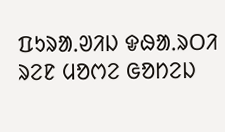ᱯᱩᱨᱟᱹᱣᱤᱡ ᱫᱷᱟᱹᱨᱛᱤ ᱨᱮᱱ ᱢᱚᱬᱮ ᱜᱚᱴᱮᱡ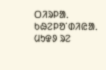ᱛᱤᱨᱞᱟᱹ ᱠᱷᱮᱞᱚᱸᱰᱤᱭᱟᱹ ᱢᱩᱫᱽ ᱨᱮ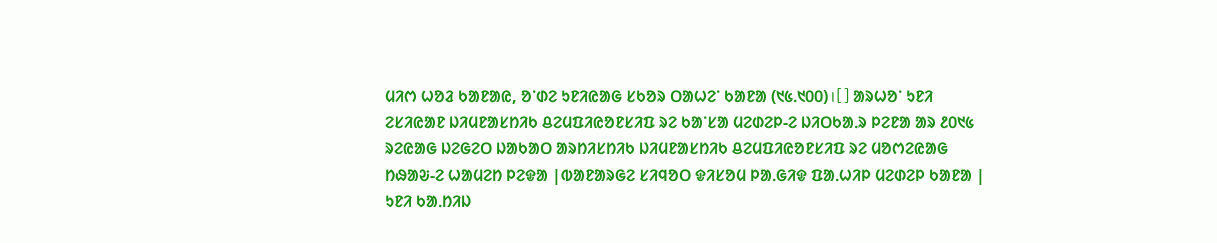ᱢᱤᱬ ᱦᱚᱲ ᱠᱟᱱᱟᱭ, ᱚᱸᱰᱮ ᱩᱱᱤᱭᱟᱜ ᱥᱠᱚᱨ ᱛᱟᱦᱮᱸ ᱠᱟᱱᱟ (᱑᱕ᱹ᱑᱐᱐)।[] ᱟᱨᱦᱚᱸ ᱩᱱᱤ ᱮᱥᱤᱭᱟᱱ ᱡᱤᱢᱱᱟᱥᱴᱤᱠ ᱪᱮᱢᱯᱤᱭᱚᱱᱥᱤᱯ ᱨᱮ ᱠᱟᱸᱥᱟ ᱢᱮᱰᱮᱞ-ᱮ ᱡᱤᱛᱠᱟᱹᱨ ᱞᱮᱱᱟ ᱟᱨ ᱒᱐᱑᱕ ᱨᱮᱭᱟᱜ ᱡᱮᱜᱮᱛ ᱡᱟᱠᱟᱛ ᱟᱨᱴᱤᱥᱴᱤᱠ ᱡᱤᱢᱱᱟᱥᱴᱤᱠ ᱪᱮᱢᱯᱤᱭᱚᱱᱥᱤᱯ ᱨᱮ ᱢᱚᱬᱮᱭᱟᱜ ᱴᱷᱟᱶ-ᱮ ᱦᱟᱢᱮᱴ ᱞᱮᱫᱟ |ᱵᱟᱱᱟᱨᱜᱮ ᱥᱤᱧᱚᱛ ᱫᱤᱥᱚᱢ ᱞᱟᱹᱜᱤᱫ ᱯᱟᱹᱦᱤᱞ ᱢᱮᱰᱮᱞ ᱠᱟᱱᱟ | ᱩᱱᱤ ᱠᱟᱹᱴᱤᱡ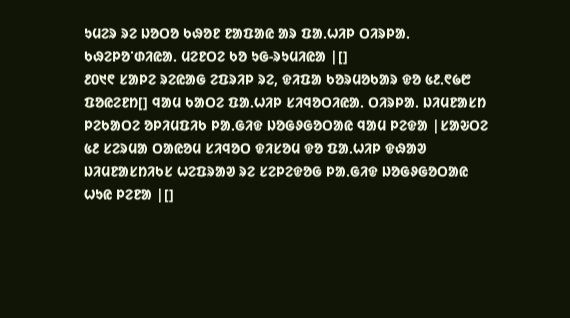ᱩᱢᱮᱨ ᱨᱮ ᱡᱚᱛᱚ ᱠᱷᱚᱱ ᱱᱟᱯᱟᱭ ᱟᱨ ᱯᱟᱹᱦᱤᱞ ᱛᱤᱨᱞᱟᱹ ᱠᱷᱮᱞᱚᱸᱰᱤᱭᱟᱹ ᱢᱮᱱᱛᱮ ᱠᱚ ᱩᱜ-ᱨᱩᱢᱤᱭᱟ |[]
᱒᱐᱑᱖ ᱥᱟᱞᱮ ᱨᱮᱭᱟᱜ ᱮᱯᱨᱤᱞ ᱨᱮ, ᱫᱤᱯᱟ ᱠᱚᱨᱢᱚᱠᱟᱨ ᱫᱚ ᱕᱒ᱹ᱖᱙᱘ ᱯᱚᱭᱮᱱᱴ[] ᱧᱟᱢ ᱠᱟᱛᱮ ᱯᱟᱹᱦᱤᱞ ᱥᱤᱧᱚᱛᱤᱭᱟᱹ ᱛᱤᱨᱞᱟᱹ ᱡᱤᱢᱱᱟᱥᱴ ᱞᱮᱠᱟᱛᱮ ᱚᱞᱤᱢᱯᱤᱠ ᱞᱟᱹᱜᱤᱫ ᱡᱚᱜᱽᱜᱚᱛᱟᱭ ᱧᱟᱢ ᱞᱮᱫᱟ |ᱥᱟᱶᱛᱮ ᱕᱒ ᱥᱮᱨᱢᱟ ᱛᱟᱭᱚᱢ ᱥᱤᱧᱚᱛ ᱫᱤᱥᱚᱢ ᱫᱚ ᱯᱟᱹᱦᱤᱞ ᱫᱷᱟᱣ ᱡᱤᱢᱱᱟᱥᱴᱤᱠᱥ ᱦᱮᱯᱨᱟᱣ ᱨᱮ ᱥᱮᱞᱮᱫᱚᱜ ᱞᱟᱹᱜᱤᱫ ᱡᱚᱜᱽᱜᱚᱛᱟᱭ ᱦᱩᱭ ᱞᱮᱱᱟ |[]